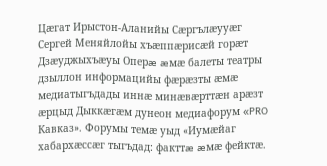Цæгат Ирыстон-Аланийы Сæргълæууæг Сергей Меняйлойы хъæппæрисæй горæт Дзæуджыхъæуы Оперæ æмæ балеты театры дзыллон информацийы фæрæзты æмæ медиатыгъдады иннæ минæвæрттæн арæзт æрцыд Дыккæгæм дунеон медиафорум «PRO Кавказ». Форумы темæ уыд «Иумæйаг хабархæссæг тыгъдад: факттæ æмæ фейктæ.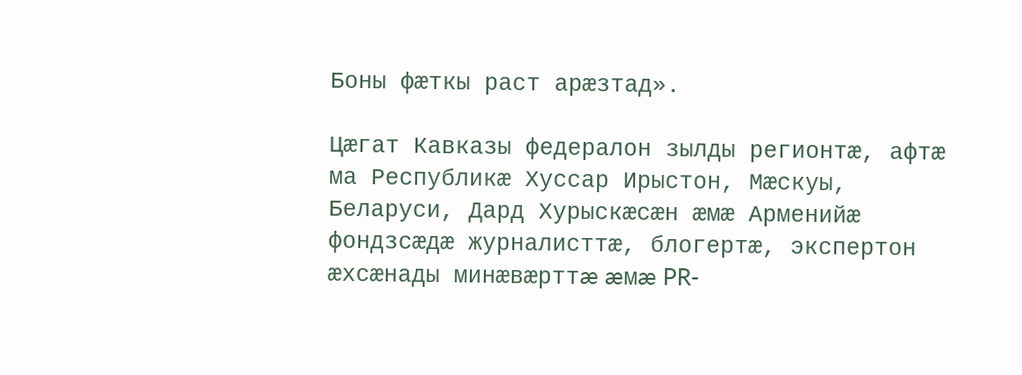Боны фæткы раст арæзтад».

Цæгат Кавказы федералон зылды регионтæ, афтæ ма Республикæ Хуссар Ирыстон, Мæскуы, Беларуси, Дард Хурыскæсæн æмæ Арменийæ фондзсæдæ журналисттæ, блогертæ, экспертон æхсæнады минæвæрттæ æмæ PR-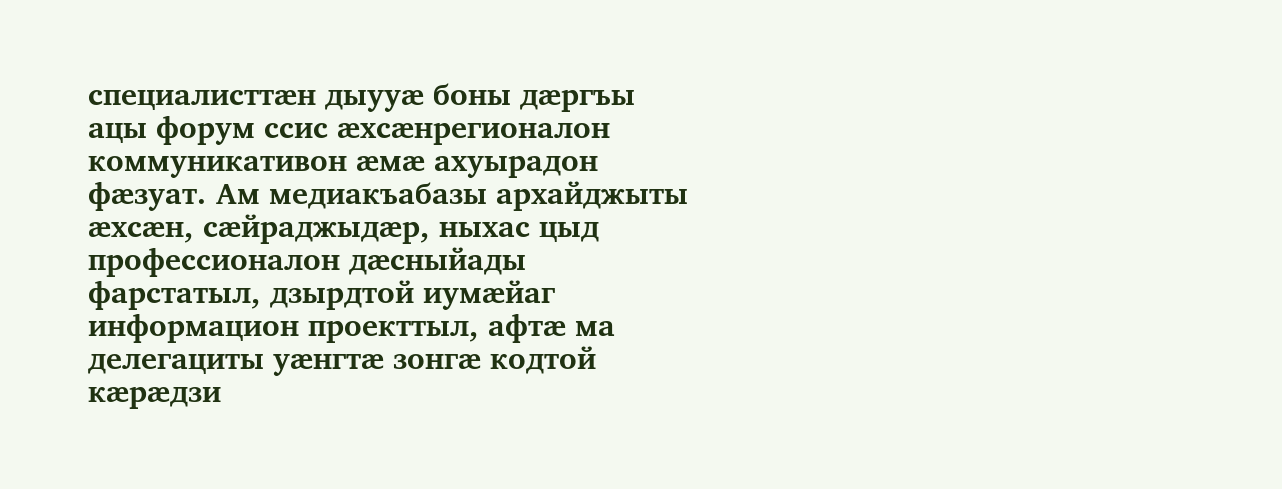специалисттæн дыууæ боны дæргъы ацы форум ссис æхсæнрегионалон коммуникативон æмæ ахуырадон фæзуат. Ам медиакъабазы архайджыты æхсæн, сæйраджыдæр, ныхас цыд профессионалон дæсныйады фарстатыл, дзырдтой иумæйаг информацион проекттыл, афтæ ма делегациты уæнгтæ зонгæ кодтой кæрæдзи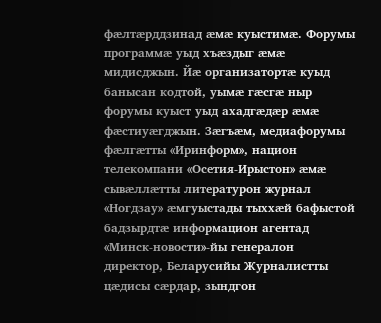фæлтæрддзинад æмæ куыстимæ. Форумы программæ уыд хъæздыг æмæ мидисджын. Йæ организатортæ куыд банысан кодтой, уымæ гæсгæ ныр форумы куыст уыд ахадгæдæр æмæ фæстиуæгджын. Зæгъæм, медиафорумы фæлгæтты «Иринформ», национ телекомпани «Осетия-Ирыстон» æмæ сывæллæтты литературон журнал «Ногдзау» æмгуыстады тыххæй бафыстой бадзырдтæ информацион агентад «Минск-новости»-йы генералон директор, Беларусийы Журналистты цæдисы сæрдар, зындгон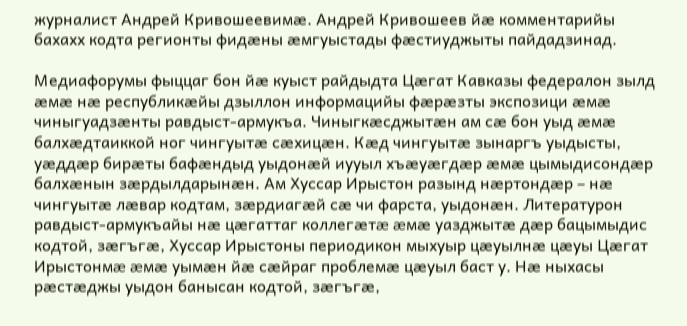журналист Андрей Кривошеевимæ. Андрей Кривошеев йæ комментарийы бахахх кодта регионты фидæны æмгуыстады фæстиуджыты пайдадзинад.

Медиафорумы фыццаг бон йæ куыст райдыдта Цæгат Кавказы федералон зылд æмæ нæ республикæйы дзыллон информацийы фæрæзты экспозици æмæ чиныгуадзæнты равдыст-армукъа. Чиныгкæсджытæн ам сæ бон уыд æмæ балхæдтаиккой ног чингуытæ сæхицæн. Кæд чингуытæ зынаргъ уыдысты, уæддæр бирæты бафæндыд уыдонæй иууыл хъæуæгдæр æмæ цымыдисондæр балхæнын зæрдылдарынæн. Ам Хуссар Ирыстон разынд нæртондæр – нæ чингуытæ лæвар кодтам, зæрдиагæй сæ чи фарста, уыдонæн. Литературон равдыст-армукъайы нæ цæгаттаг коллегæтæ æмæ уазджытæ дæр бацымыдис кодтой, зæгъгæ, Хуссар Ирыстоны периодикон мыхуыр цæуылнæ цæуы Цæгат Ирыстонмæ æмæ уымæн йæ сæйраг проблемæ цæуыл баст у. Нæ ныхасы рæстæджы уыдон банысан кодтой, зæгъгæ,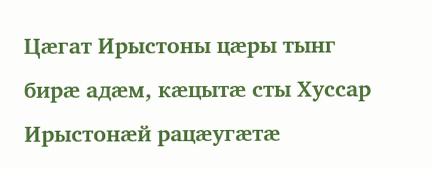Цæгат Ирыстоны цæры тынг бирæ адæм, кæцытæ сты Хуссар Ирыстонæй рацæугæтæ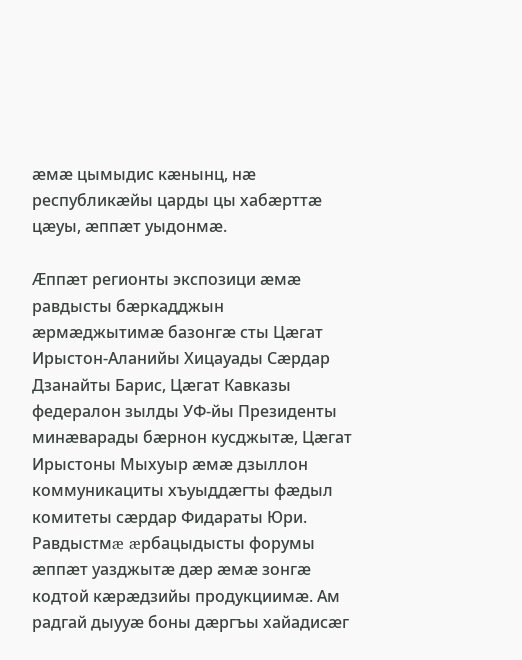æмæ цымыдис кæнынц, нæ республикæйы царды цы хабæрттæ цæуы, æппæт уыдонмæ.

Æппæт регионты экспозици æмæ равдысты бæркадджын æрмæджытимæ базонгæ сты Цæгат Ирыстон-Аланийы Хицауады Сæрдар Дзанайты Барис, Цæгат Кавказы федералон зылды УФ-йы Президенты минæварады бæрнон кусджытæ, Цæгат Ирыстоны Мыхуыр æмæ дзыллон коммуникациты хъуыддæгты фæдыл комитеты сæрдар Фидараты Юри. Равдыстмæ æрбацыдысты форумы æппæт уазджытæ дæр æмæ зонгæ кодтой кæрæдзийы продукциимæ. Ам радгай дыууæ боны дæргъы хайадисæг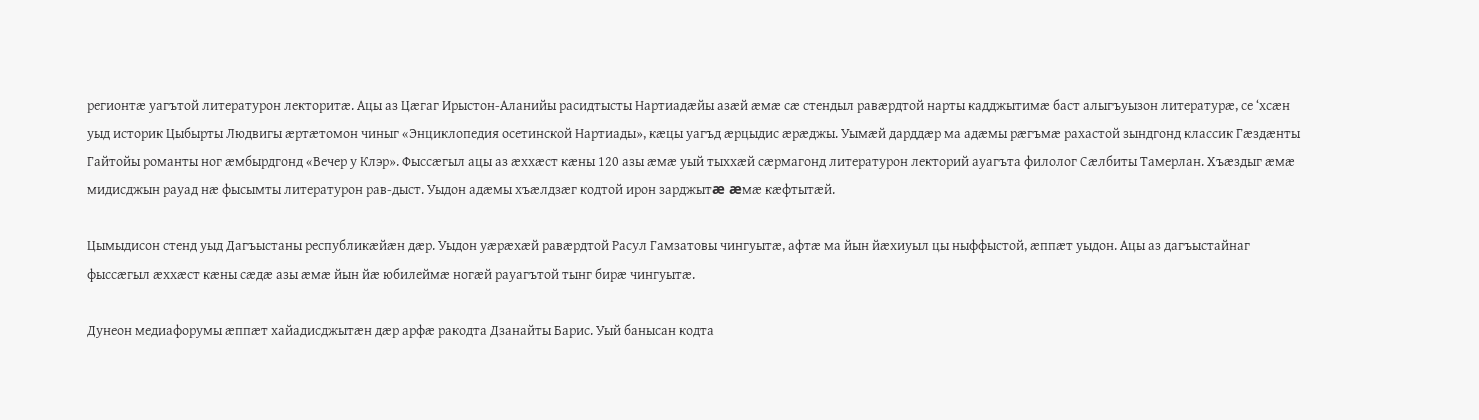регионтæ уагътой литературон лекторитæ. Ацы аз Цæгаг Ирыстон-Аланийы расидтысты Нартиадæйы азæй æмæ сæ стендыл равæрдтой нарты кадджытимæ баст алыгъуызон литературæ, се ‘хсæн уыд историк Цыбырты Людвигы æртæтомон чиныг «Энциклопедия осетинской Нартиады», кæцы уагъд æрцыдис æрæджы. Уымæй дарддæр ма адæмы рæгъмæ рахастой зындгонд классик Гæздæнты Гайтойы романты ног æмбырдгонд «Вечер у Клэр». Фыссæгыл ацы аз æххæст кæны 120 азы æмæ уый тыххæй сæрмагонд литературон лекторий ауагъта филолог Сæлбиты Тамерлан. Хъæздыг æмæ мидисджын рауад нæ фысымты литературон рав-дыст. Уыдон адæмы хъæлдзæг кодтой ирон зарджытæ æмæ кæфтытæй.

Цымыдисон стенд уыд Дагъыстаны республикæйæн дæр. Уыдон уæрæхæй равæрдтой Расул Гамзатовы чингуытæ, афтæ ма йын йæхиуыл цы ныффыстой, æппæт уыдон. Ацы аз дагъыстайнаг фыссæгыл æххæст кæны сæдæ азы æмæ йын йæ юбилеймæ ногæй рауагътой тынг бирæ чингуытæ.

Дунеон медиафорумы æппæт хайадисджытæн дæр арфæ ракодта Дзанайты Барис. Уый банысан кодта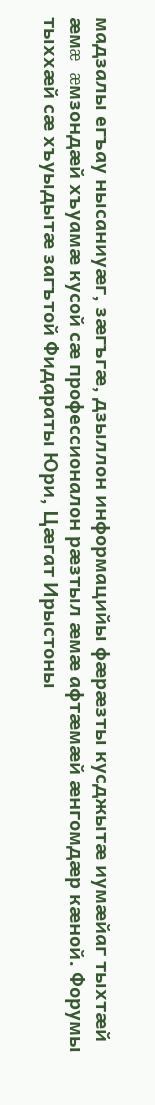мадзалы егъау нысаниуæг, зæгъгæ, дзыллон информацийы фæрæзты кусджытæ иумæйаг тыхтæй æмæ æмзондæй хъуамæ кусой сæ профессионалон рæзтыл æмæ афтæмæй æнгомдæр кæной. Форумы тыххæй сæ хъуыдытæ загътой Фидараты Юри, Цæгат Ирыстоны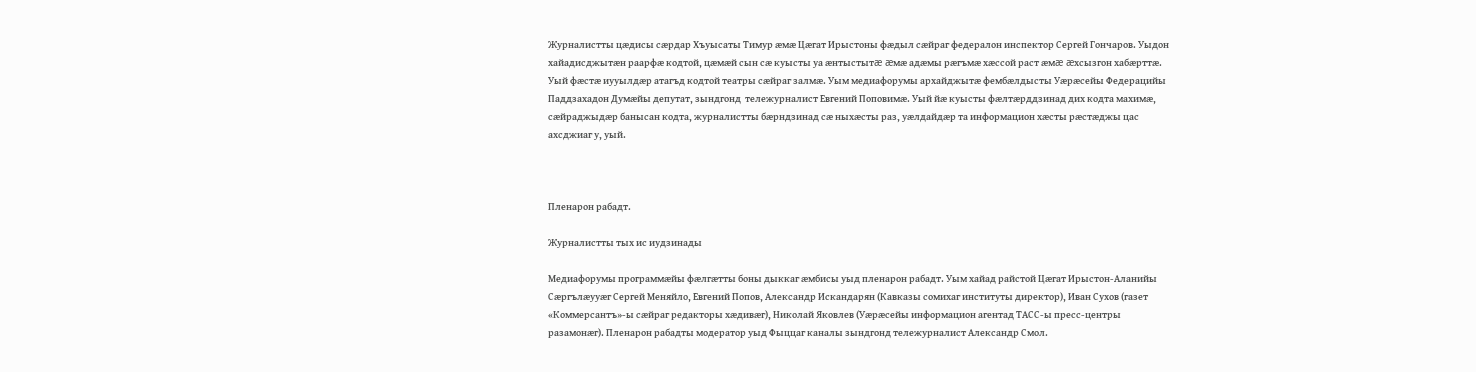Журналистты цæдисы сæрдар Хъуысаты Тимур æмæ Цæгат Ирыстоны фæдыл сæйраг федералон инспектор Сергей Гончаров. Уыдон хайадисджытæн раарфæ кодтой, цæмæй сын сæ куысты уа æнтыстытæ æмæ адæмы рæгъмæ хæссой раст æмæ æхсызгон хабæрттæ. Уый фæстæ иууылдæр атагъд кодтой театры сæйраг залмæ. Уым медиафорумы архайджытæ фембæлдысты Уæрæсейы Федерацийы Паддзахадон Думæйы депутат, зындгонд  тележурналист Евгений Поповимæ. Уый йæ куысты фæлтæрддзинад дих кодта махимæ, сæйраджыдæр банысан кодта, журналистты бæрндзинад сæ ныхæсты раз, уæлдайдæр та информацион хæсты рæстæджы цас ахсджиаг у, уый.



Пленарон рабадт.

Журналистты тых ис иудзинады

Медиафорумы программæйы фæлгæтты боны дыккаг æмбисы уыд пленарон рабадт. Уым хайад райстой Цæгат Ирыстон-Аланийы Сæргълæууæг Сергей Меняйло, Евгений Попов, Александр Искандарян (Кавказы сомихаг институты директор), Иван Сухов (газет «Коммерсантъ»-ы сæйраг редакторы хæдивæг), Николай Яковлев (Уæрæсейы информацион агентад ТАСС-ы пресс-центры разамонæг). Пленарон рабадты модератор уыд Фыццаг каналы зындгонд тележурналист Александр Смол.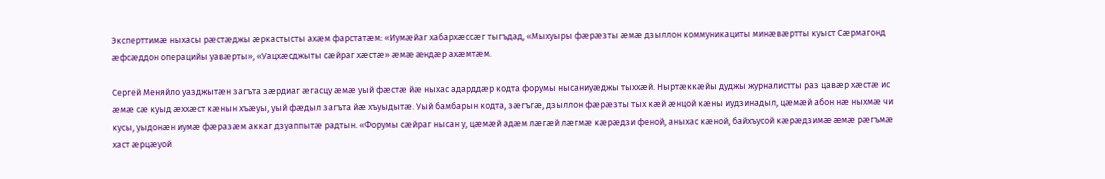Эксперттимæ ныхасы рæстæджы æркастысты ахæм фарстатæм: «Иумæйаг хабархæссæг тыгъдад, «Мыхуыры фæрæзты æмæ дзыллон коммуникациты минæвæртты куыст Сæрмагонд æфсæддон операцийы уавæрты», «Уацхæсджыты сæйраг хæстæ» æмæ æндæр ахæмтæм.

Сергей Меняйло уазджытæн загъта зæрдиаг æгасцу æмæ уый фæстæ йæ ныхас адарддæр кодта форумы нысаниуæджы тыххæй. Ныртæккæйы дуджы журналистты раз цавæр хæстæ ис æмæ сæ куыд æххæст кæнын хъæуы, уый фæдыл загъта йæ хъуыдытæ. Уый бамбарын кодта, зæгъгæ, дзыллон фæрæзты тых кæй æнцой кæны иудзинадыл, цæмæй абон нæ ныхмæ чи кусы, уыдонæн иумæ фæразæм аккаг дзуаппытæ радтын. «Форумы сæйраг нысан у, цæмæй адæм лæгæй лæгмæ кæрæдзи феной, аныхас кæной, байхъусой кæрæдзимæ æмæ рæгъмæ хаст æрцæуой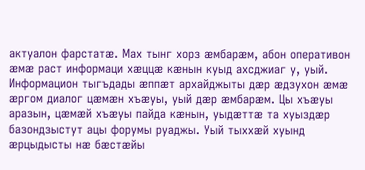актуалон фарстатæ. Мах тынг хорз æмбарæм, абон оперативон æмæ раст информаци хæццæ кæнын куыд ахсджиаг у, уый. Информацион тыгъдады æппæт архайджыты дæр æдзухон æмæ æргом диалог цæмæн хъæуы, уый дæр æмбарæм. Цы хъæуы аразын, цæмæй хъæуы пайда кæнын, уыдæттæ та хуыздæр базондзыстут ацы форумы руаджы. Уый тыххæй хуынд æрцыдысты нæ бæстæйы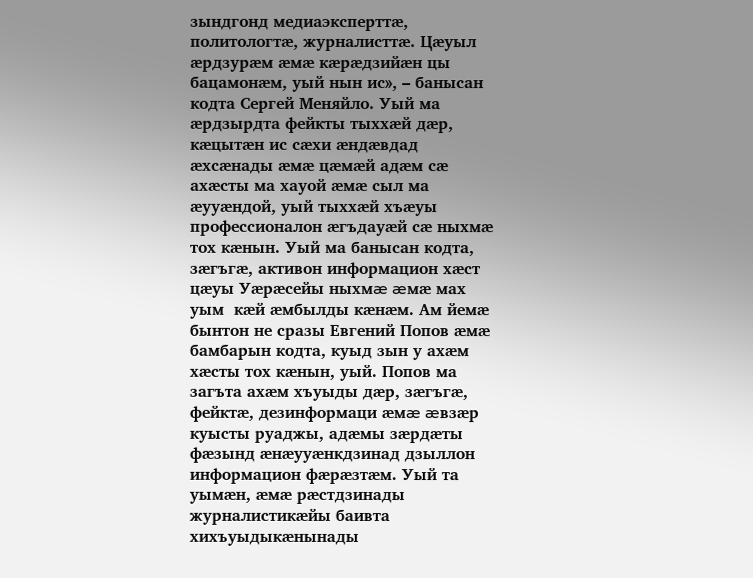зындгонд медиаэксперттæ, политологтæ, журналисттæ. Цæуыл æрдзурæм æмæ кæрæдзийæн цы бацамонæм, уый нын ис», – банысан кодта Сергей Меняйло. Уый ма æрдзырдта фейкты тыххæй дæр, кæцытæн ис сæхи æндæвдад æхсæнады æмæ цæмæй адæм сæ ахæсты ма хауой æмæ сыл ма æууæндой, уый тыххæй хъæуы профессионалон æгъдауæй сæ ныхмæ тох кæнын. Уый ма банысан кодта, зæгъгæ, активон информацион хæст цæуы Уæрæсейы ныхмæ æмæ мах уым  кæй æмбылды кæнæм. Ам йемæ бынтон не сразы Евгений Попов æмæ бамбарын кодта, куыд зын у ахæм хæсты тох кæнын, уый. Попов ма загъта ахæм хъуыды дæр, зæгъгæ, фейктæ, дезинформаци æмæ æвзæр куысты руаджы, адæмы зæрдæты фæзынд æнæууæнкдзинад дзыллон информацион фæрæзтæм. Уый та уымæн, æмæ рæстдзинады журналистикæйы баивта хихъуыдыкæнынады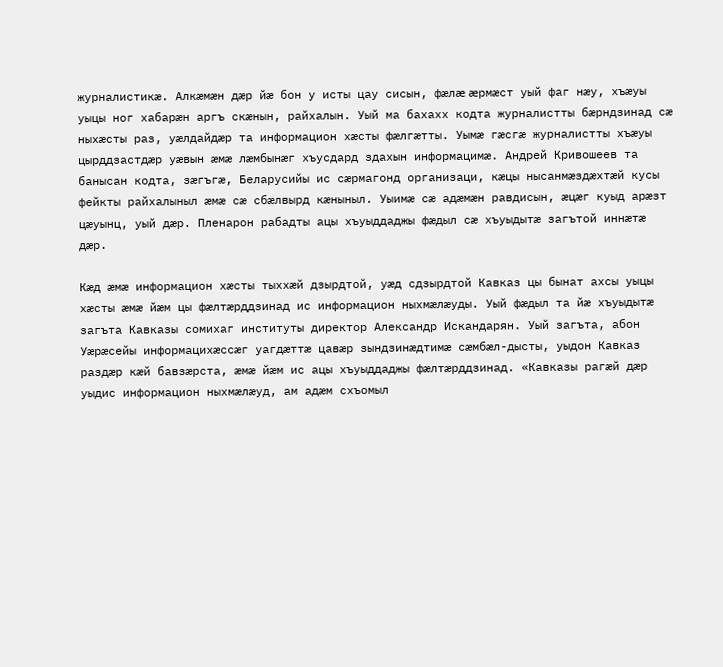журналистикæ. Алкæмæн дæр йæ бон у исты цау сисын, фæлæ æрмæст уый фаг нæу, хъæуы уыцы ног хабарæн аргъ скæнын, райхалын. Уый ма бахахх кодта журналистты бæрндзинад сæ ныхæсты раз, уæлдайдæр та информацион хæсты фæлгæтты. Уымæ гæсгæ журналистты хъæуы цырддзастдæр уæвын æмæ лæмбынæг хъусдард здахын информацимæ. Андрей Кривошеев та банысан кодта, зæгъгæ, Беларусийы ис сæрмагонд организаци, кæцы нысанмæздæхтæй кусы фейкты райхалыныл æмæ сæ сбæлвырд кæныныл. Уыимæ сæ адæмæн равдисын, æцæг куыд арæзт цæуынц, уый дæр. Пленарон рабадты ацы хъуыддаджы фæдыл сæ хъуыдытæ загътой иннæтæ дæр.

Кæд æмæ информацион хæсты тыххæй дзырдтой, уæд сдзырдтой Кавказ цы бынат ахсы уыцы хæсты æмæ йæм цы фæлтæрддзинад ис информацион ныхмæлæуды. Уый фæдыл та йæ хъуыдытæ загъта Кавказы сомихаг институты директор Александр Искандарян. Уый загъта, абон Уæрæсейы информацихæссæг уагдæттæ цавæр зындзинæдтимæ сæмбæл-дысты, уыдон Кавказ раздæр кæй бавзæрста, æмæ йæм ис ацы хъуыддаджы фæлтæрддзинад. «Кавказы рагæй дæр уыдис информацион ныхмæлæуд, ам адæм схъомыл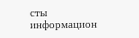сты информацион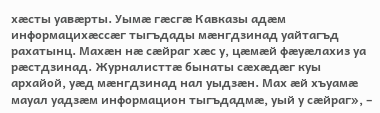хæсты уавæрты. Уымæ гæсгæ Кавказы адæм информацихæссæг тыгъдады мæнгдзинад уайтагъд рахатынц. Махæн нæ сæйраг хæс у, цæмæй фæуæлахиз уа рæстдзинад. Журналисттæ бынаты сæхæдæг куы архайой, уæд мæнгдзинад нал уыдзæн. Мах æй хъуамæ мауал уадзæм информацион тыгъдадмæ, уый у сæйраг», –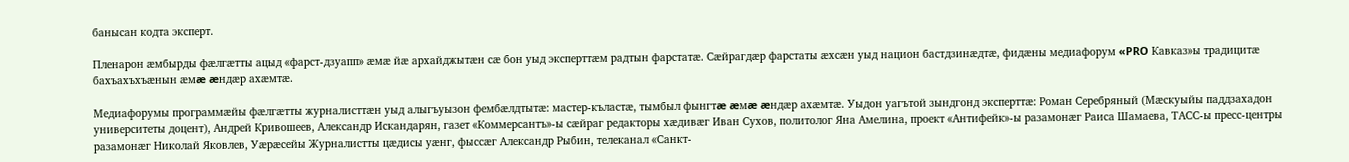банысан кодта эксперт.

Пленарон æмбырды фæлгæтты ацыд «фарст-дзуапп» æмæ йæ архайджытæн сæ бон уыд эксперттæм радтын фарстатæ. Сæйрагдæр фарстаты æхсæн уыд национ бастдзинæдтæ, фидæны медиафорум «PRO Кавказ»ы традицитæ бахъахъхъæнын æмæ æндæр ахæмтæ.

Медиафорумы программæйы фæлгæтты журналисттæн уыд алыгъуызон фембæлдтытæ: мастер-къластæ, тымбыл фынгтæ æмæ æндæр ахæмтæ. Уыдон уагътой зындгонд эксперттæ: Роман Серебряный (Мæскуыйы паддзахадон университеты доцент), Андрей Кривошеев, Александр Искандарян, газет «Коммерсантъ»-ы сæйраг редакторы хæдивæг Иван Сухов, политолог Яна Амелина, проект «Антифейк»-ы разамонæг Раиса Шамаева, ТАСС-ы пресс-центры разамонæг Николай Яковлев, Уæрæсейы Журналистты цæдисы уæнг, фыссæг Александр Рыбин, телеканал «Санкт-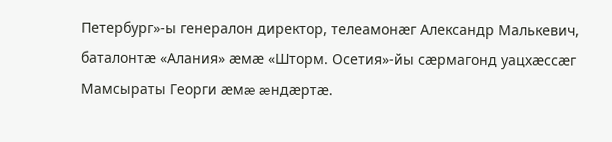Петербург»-ы генералон директор, телеамонæг Александр Малькевич, баталонтæ «Алания» æмæ «Шторм. Осетия»-йы сæрмагонд уацхæссæг Мамсыраты Георги æмæ æндæртæ.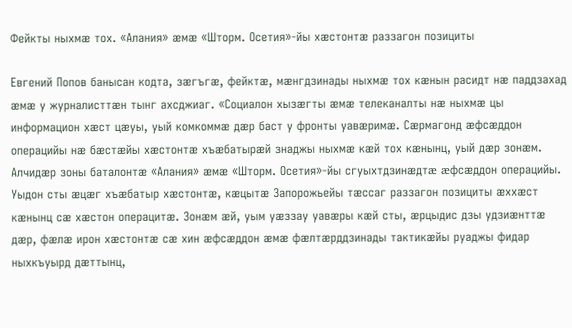Фейкты ныхмæ тох. «Алания» æмæ «Шторм. Осетия»-йы хæстонтæ раззагон позициты

Евгений Попов банысан кодта, зæгъгæ, фейктæ, мæнгдзинады ныхмæ тох кæнын расидт нæ паддзахад æмæ у журналисттæн тынг ахсджиаг. «Социалон хызæгты æмæ телеканалты нæ ныхмæ цы информацион хæст цæуы, уый комкоммæ дæр баст у фронты уавæримæ. Сæрмагонд æфсæддон операцийы нæ бæстæйы хæстонтæ хъæбатырæй знаджы ныхмæ кæй тох кæнынц, уый дæр зонæм. Алчидæр зоны баталонтæ «Алания» æмæ «Шторм. Осетия»-йы сгуыхтдзинæдтæ æфсæддон операцийы. Уыдон сты æцæг хъæбатыр хæстонтæ, кæцытæ Запорожьейы тæссаг раззагон позициты æххæст кæнынц сæ хæстон операцитæ. Зонæм æй, уым уæззау уавæры кæй сты, æрцыдис дзы удзиæнттæ дæр, фæлæ ирон хæстонтæ сæ хин æфсæддон æмæ фæлтæрддзинады тактикæйы руаджы фидар ныхкъуырд дæттынц,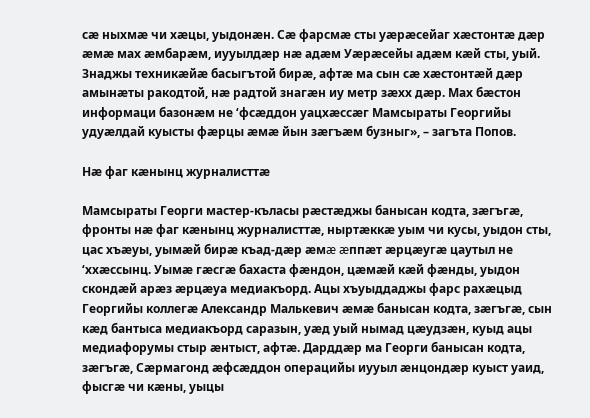сæ ныхмæ чи хæцы, уыдонæн. Сæ фарсмæ сты уæрæсейаг хæстонтæ дæр æмæ мах æмбарæм, иууылдæр нæ адæм Уæрæсейы адæм кæй сты, уый. Знаджы техникæйæ басыгътой бирæ, афтæ ма сын сæ хæстонтæй дæр амынæты ракодтой, нæ радтой знагæн иу метр зæхх дæр. Мах бæстон информаци базонæм не ‘фсæддон уацхæссæг Мамсыраты Георгийы удуæлдай куысты фæрцы æмæ йын зæгъæм бузныг», – загъта Попов.

Нæ фаг кæнынц журналисттæ

Мамсыраты Георги мастер-къласы рæстæджы банысан кодта, зæгъгæ, фронты нæ фаг кæнынц журналисттæ, ныртæккæ уым чи кусы, уыдон сты, цас хъæуы, уымæй бирæ къад-дæр æмæ æппæт æрцæугæ цаутыл не ‘ххæссынц. Уымæ гæсгæ бахаста фæндон, цæмæй кæй фæнды, уыдон скондæй арæз æрцæуа медиакъорд. Ацы хъуыддаджы фарс рахæцыд Георгийы коллегæ Александр Малькевич æмæ банысан кодта, зæгъгæ, сын кæд бантыса медиакъорд саразын, уæд уый нымад цæудзæн, куыд ацы медиафорумы стыр æнтыст, афтæ. Дарддæр ма Георги банысан кодта, зæгъгæ, Сæрмагонд æфсæддон операцийы иууыл æнцондæр куыст уаид, фысгæ чи кæны, уыцы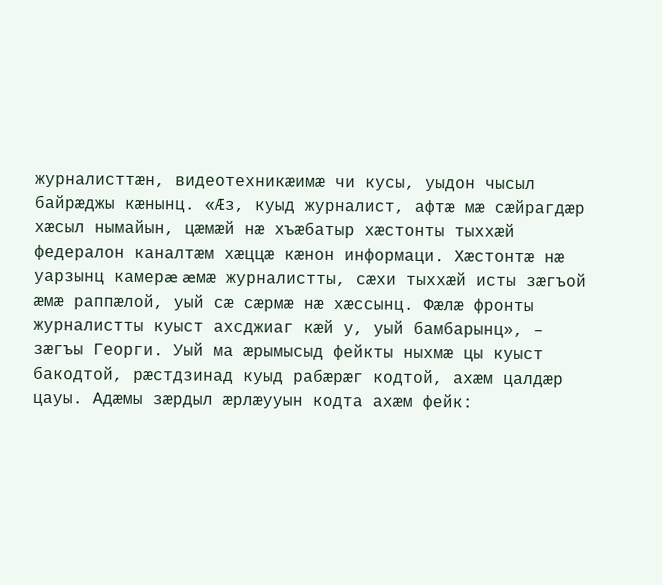журналисттæн, видеотехникæимæ чи кусы, уыдон чысыл байрæджы кæнынц. «Æз, куыд журналист, афтæ мæ сæйрагдæр хæсыл нымайын, цæмæй нæ хъæбатыр хæстонты тыххæй федералон каналтæм хæццæ кæнон информаци. Хæстонтæ нæ уарзынц камерæ æмæ журналистты, сæхи тыххæй исты зæгъой æмæ раппæлой, уый сæ сæрмæ нæ хæссынц. Фæлæ фронты журналистты куыст ахсджиаг кæй у, уый бамбарынц», – зæгъы Георги. Уый ма æрымысыд фейкты ныхмæ цы куыст бакодтой, рæстдзинад куыд рабæрæг кодтой, ахæм цалдæр цауы. Адæмы зæрдыл æрлæууын кодта ахæм фейк: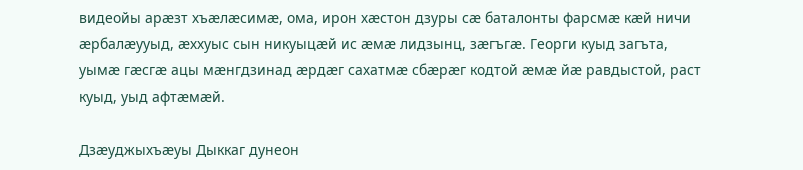видеойы арæзт хъæлæсимæ, ома, ирон хæстон дзуры сæ баталонты фарсмæ кæй ничи æрбалæууыд, æххуыс сын никуыцæй ис æмæ лидзынц, зæгъгæ. Георги куыд загъта, уымæ гæсгæ ацы мæнгдзинад æрдæг сахатмæ сбæрæг кодтой æмæ йæ равдыстой, раст куыд, уыд афтæмæй.

Дзæуджыхъæуы Дыккаг дунеон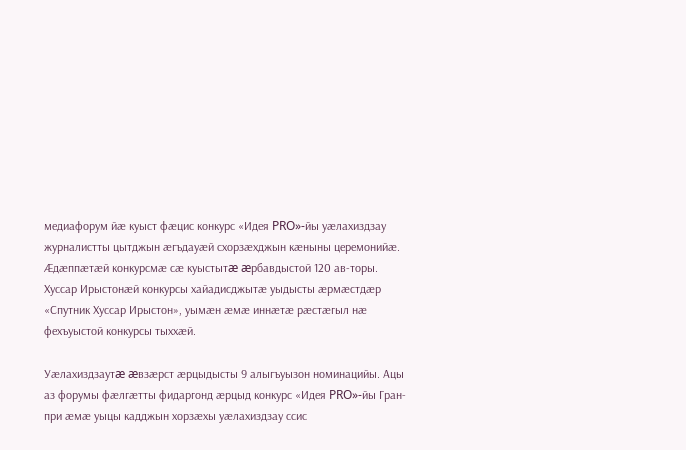медиафорум йæ куыст фæцис конкурс «Идея PRO»-йы уæлахиздзау журналистты цытджын æгъдауæй схорзæхджын кæныны церемонийæ. Æдæппæтæй конкурсмæ сæ куыстытæ æрбавдыстой 120 ав-торы. Хуссар Ирыстонæй конкурсы хайадисджытæ уыдысты æрмæстдæр «Спутник Хуссар Ирыстон», уымæн æмæ иннæтæ рæстæгыл нæ фехъуыстой конкурсы тыххæй.

Уæлахиздзаутæ æвзæрст æрцыдысты 9 алыгъуызон номинацийы. Ацы аз форумы фæлгæтты фидаргонд æрцыд конкурс «Идея PRO»-йы Гран-при æмæ уыцы кадджын хорзæхы уæлахиздзау ссис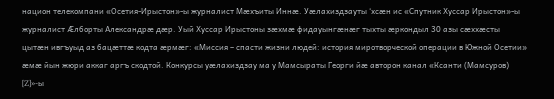национ телекомпани «Осетия-Ирыстон»-ы журналист Мæхъиты Иннæ. Уæлахиздзауты ‘хсæн ис «Спутник Хуссар Ирыстон»-ы журналист Æлборты Александрæ дæр. Уый Хуссар Ирыстоны зæхмæ фидауынгæнæг тыхты æркондыл 30 азы сæххæсты цытæн ивгъуыд аз бацæттæ кодта æрмæг: «Миссия – спасти жизни людей: история миротворческой операции в Южной Осетии» æмæ йын жюри аккаг аргъ скодтой. Конкурсы уæлахиздзау ма у Мамсыраты Георги йæ авторон канал «Ксанти (Мамсуров) [Z]»-ы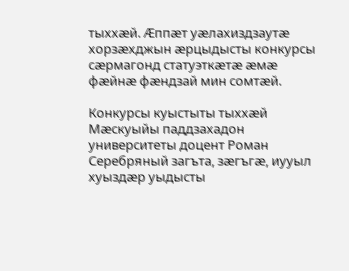тыххæй. Æппæт уæлахиздзаутæ хорзæхджын æрцыдысты конкурсы сæрмагонд статуэткæтæ æмæ фæйнæ фæндзай мин сомтæй.

Конкурсы куыстыты тыххæй Мæскуыйы паддзахадон университеты доцент Роман Серебряный загъта, зæгъгæ, иууыл хуыздæр уыдысты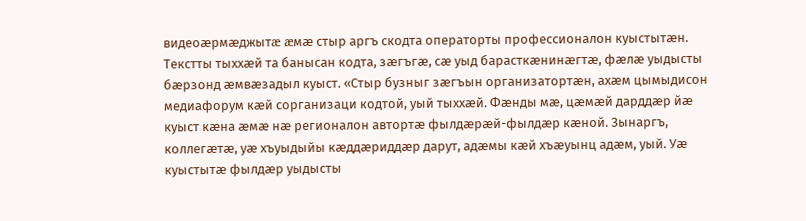видеоæрмæджытæ æмæ стыр аргъ скодта операторты профессионалон куыстытæн. Текстты тыххæй та банысан кодта, зæгъгæ, сæ уыд барасткæнинæгтæ, фæлæ уыдысты бæрзонд æмвæзадыл куыст. «Стыр бузныг зæгъын организатортæн, ахæм цымыдисон медиафорум кæй сорганизаци кодтой, уый тыххæй. Фæнды мæ, цæмæй дарддæр йæ куыст кæна æмæ нæ регионалон автортæ фылдæрæй-фылдæр кæной. Зынаргъ, коллегæтæ, уæ хъуыдыйы кæддæриддæр дарут, адæмы кæй хъæуынц адæм, уый. Уæ куыстытæ фылдæр уыдысты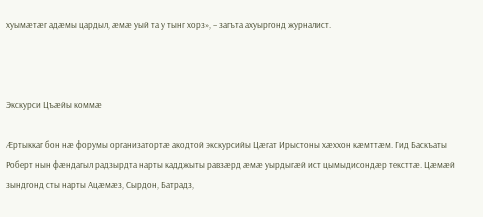хуымæтæг адæмы цардыл, æмæ уый та у тынг хорз», – загъта ахуыргонд журналист.



Экскурси Цъæйы коммæ

Æртыккаг бон нæ форумы организатортæ акодтой экскурсийы Цæгат Ирыстоны хæххон кæмттæм. Гид Баскъаты Роберт нын фæндагыл радзырдта нарты кадджыты равзæрд æмæ уырдыгæй ист цымыдисондæр тексттæ. Цæмæй зындгонд сты нарты Ацæмæз, Сырдон, Батрадз,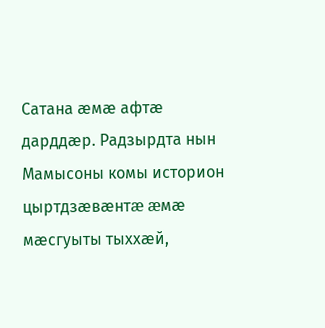Сатана æмæ афтæ дарддæр. Радзырдта нын Мамысоны комы историон цыртдзæвæнтæ æмæ мæсгуыты тыххæй,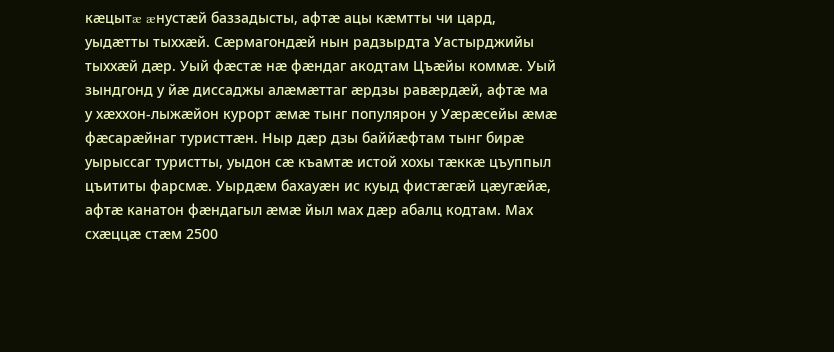кæцытæ æнустæй баззадысты, афтæ ацы кæмтты чи цард, уыдæтты тыххæй. Сæрмагондæй нын радзырдта Уастырджийы тыххæй дæр. Уый фæстæ нæ фæндаг акодтам Цъæйы коммæ. Уый зындгонд у йæ диссаджы алæмæттаг æрдзы равæрдæй, афтæ ма у хæххон-лыжæйон курорт æмæ тынг популярон у Уæрæсейы æмæ фæсарæйнаг туристтæн. Ныр дæр дзы баййæфтам тынг бирæ уырыссаг туристты, уыдон сæ къамтæ истой хохы тæккæ цъуппыл цъититы фарсмæ. Уырдæм бахауæн ис куыд фистæгæй цæугæйæ, афтæ канатон фæндагыл æмæ йыл мах дæр абалц кодтам. Мах схæццæ стæм 2500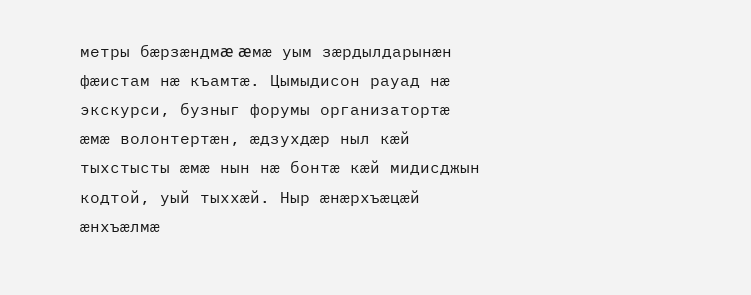метры бæрзæндмæ æмæ уым зæрдылдарынæн фæистам нæ къамтæ. Цымыдисон рауад нæ экскурси, бузныг форумы организатортæ æмæ волонтертæн, æдзухдæр ныл кæй тыхстысты æмæ нын нæ бонтæ кæй мидисджын кодтой, уый тыххæй. Ныр æнæрхъæцæй æнхъæлмæ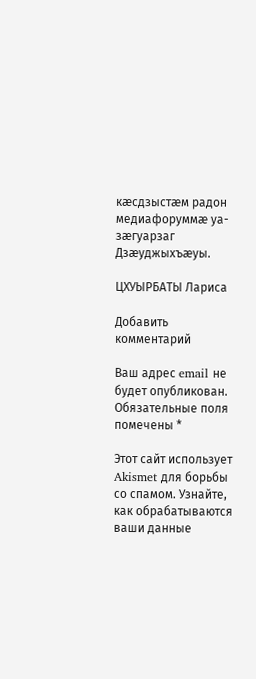кæсдзыстæм радон медиафоруммæ уа-зæгуарзаг Дзæуджыхъæуы.

ЦХУЫРБАТЫ Лариса

Добавить комментарий

Ваш адрес email не будет опубликован. Обязательные поля помечены *

Этот сайт использует Akismet для борьбы со спамом. Узнайте, как обрабатываются ваши данные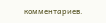комментариев.